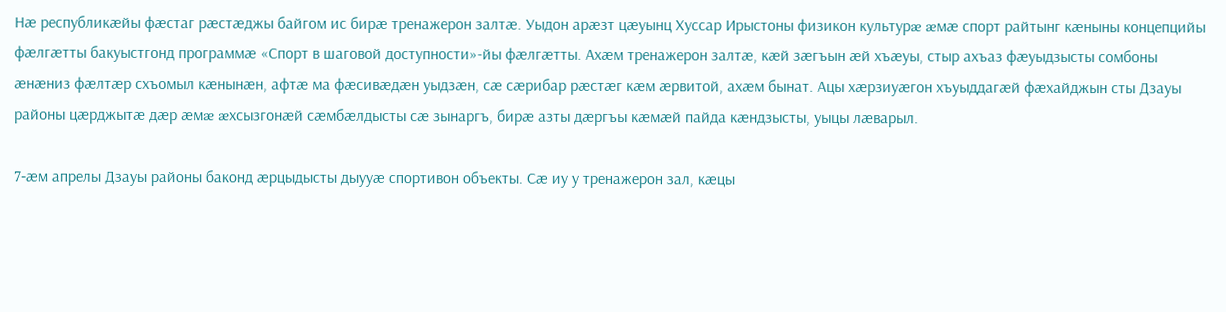Нæ республикæйы фæстаг рæстæджы байгом ис бирæ тренажерон залтæ. Уыдон арæзт цæуынц Хуссар Ирыстоны физикон культурæ æмæ спорт райтынг кæныны концепцийы фæлгæтты бакуыстгонд программæ «Спорт в шаговой доступности»-йы фæлгæтты. Ахæм тренажерон залтæ, кæй зæгъын æй хъæуы, стыр ахъаз фæуыдзысты сомбоны æнæниз фæлтæр схъомыл кæнынæн, афтæ ма фæсивæдæн уыдзæн, сæ сæрибар рæстæг кæм æрвитой, ахæм бынат. Ацы хæрзиуæгон хъуыддагæй фæхайджын сты Дзауы районы цæрджытæ дæр æмæ æхсызгонæй сæмбæлдысты сæ зынаргъ, бирæ азты дæргъы кæмæй пайда кæндзысты, уыцы лæварыл.

7-æм апрелы Дзауы районы баконд æрцыдысты дыууæ спортивон объекты. Сæ иу у тренажерон зал, кæцы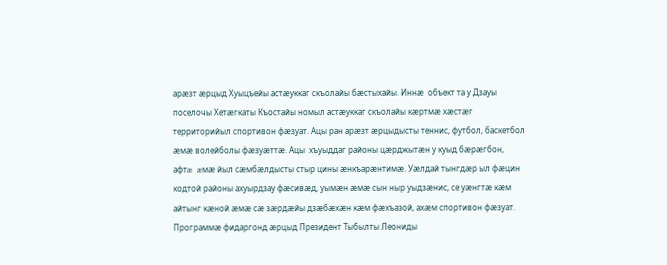арæзт æрцыд Хуыцъейы астæуккаг скъолайы бæстыхайы. Иннæ  объект та у Дзауы поселочы Хетæгкаты Къостайы номыл астæуккаг скъолайы кæртмæ хæстæг территорийыл спортивон фæзуат. Ацы ран арæзт æрцыдысты теннис, футбол, баскетбол æмæ волейболы фæзуæттæ. Ацы  хъуыддаг районы цæрджытæн у куыд бæрæгбон, афтæ æмæ йыл сæмбæлдысты стыр цины æнкъарæнтимæ. Уæлдай тынгдæр ыл фæцин кодтой районы ахуырдзау фæсивæд, уымæн æмæ сын ныр уыдзæнис, се уæнгтæ кæм айтынг кæной æмæ сæ зæрдæйы дзæбæхæн кæм фæхъазой, ахæм спортивон фæзуат. Программæ фидаргонд æрцыд Президент Тыбылты Леониды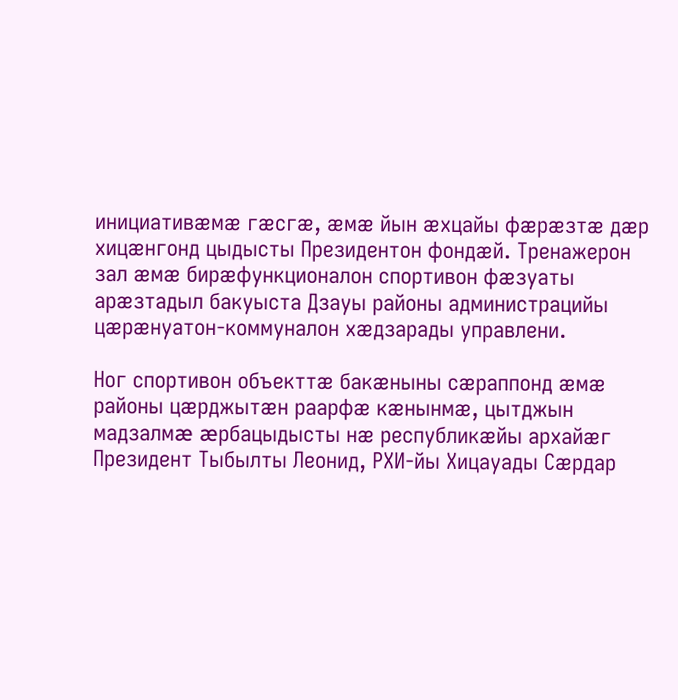инициативæмæ гæсгæ, æмæ йын æхцайы фæрæзтæ дæр хицæнгонд цыдысты Президентон фондæй. Тренажерон зал æмæ бирæфункционалон спортивон фæзуаты арæзтадыл бакуыста Дзауы районы администрацийы цæрæнуатон-коммуналон хæдзарады управлени.

Ног спортивон объекттæ бакæныны сæраппонд æмæ районы цæрджытæн раарфæ кæнынмæ, цытджын мадзалмæ æрбацыдысты нæ республикæйы архайæг Президент Тыбылты Леонид, РХИ-йы Хицауады Сæрдар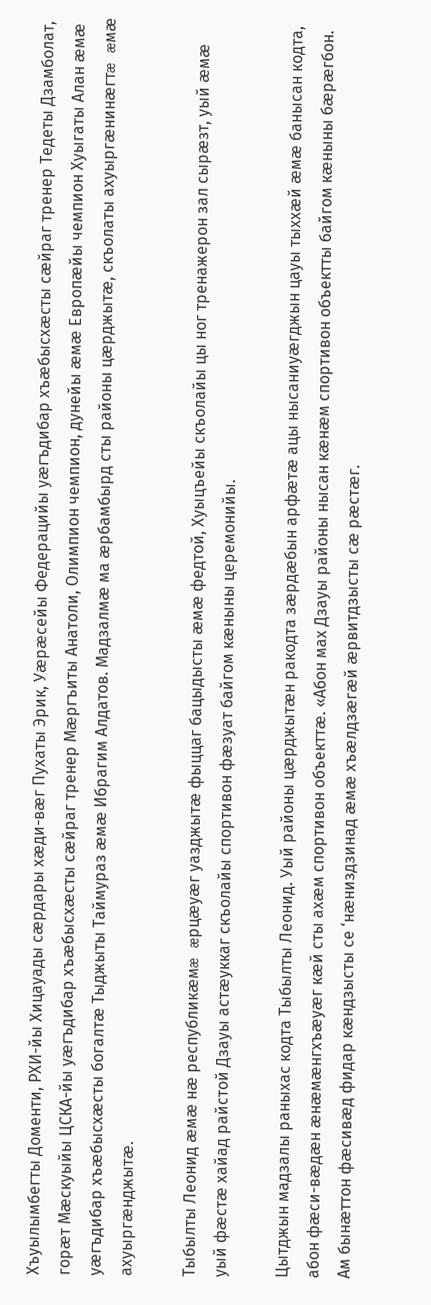Хъуылымбегты Доменти, РХИ-йы Хицауады сæрдары хæди-вæг Пухаты Эрик, Уæрæсейы Федерацийы уæгъдибар хъæбысхæсты сæйраг тренер Тедеты Дзамболат, горæт Мæскуыйы ЦСКА-йы уæгъдибар хъæбысхæсты сæйраг тренер Мæргъиты Анатоли, Олимпион чемпион, дунейы æмæ Европæйы чемпион Хуыгаты Алан æмæ уæгъдибар хъæбысхæсты богалтæ Тыджыты Таймураз æмæ Ибрагим Алдатов. Мадзалмæ ма æрбамбырд сты районы цæрджытæ, скъолаты ахуыргæнинæгтæ æмæ ахуыргæнджытæ.

Тыбылты Леонид æмæ нæ республикæмæ æрцæуæг уазджытæ фыццаг бацыдысты æмæ федтой, Хуыцъейы скъолайы цы ног тренажерон зал сырæзт, уый æмæ уый фæстæ хайад райстой Дзауы астæуккаг скъолайы спортивон фæзуат байгом кæныны церемонийы.

Цытджын мадзалы раныхас кодта Тыбылты Леонид. Уый районы цæрджытæн ракодта зæрдæбын арфæтæ ацы нысаниуæгджын цауы тыххæй æмæ банысан кодта, абон фæси-вæдæн æнæмæнгхъæуæг кæй сты ахæм спортивон объекттæ. «Абон мах Дзауы районы нысан кæнæм спортивон объектты байгом кæныны бæрæгбон. Ам бынæттон фæсивæд фидар кæндзысты се ‘нæниздзинад æмæ хъæлдзæгæй æрвитдзысты сæ рæстæг.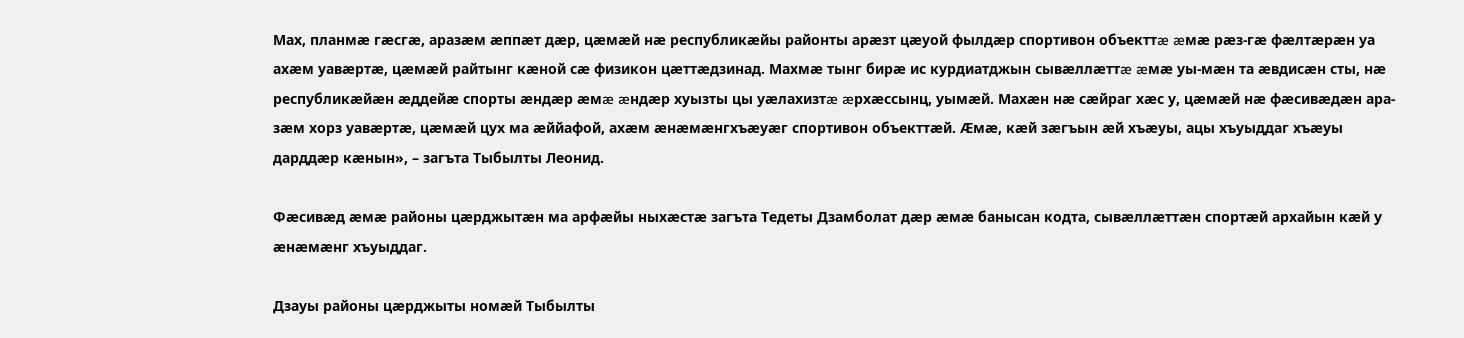Мах, планмæ гæсгæ, аразæм æппæт дæр, цæмæй нæ республикæйы районты арæзт цæуой фылдæр спортивон объекттæ æмæ рæз-гæ фæлтæрæн уа ахæм уавæртæ, цæмæй райтынг кæной сæ физикон цæттæдзинад. Махмæ тынг бирæ ис курдиатджын сывæллæттæ æмæ уы-мæн та æвдисæн сты, нæ республикæйæн æддейæ спорты æндæр æмæ æндæр хуызты цы уæлахизтæ æрхæссынц, уымæй. Махæн нæ сæйраг хæс у, цæмæй нæ фæсивæдæн ара-зæм хорз уавæртæ, цæмæй цух ма æййафой, ахæм æнæмæнгхъæуæг спортивон объекттæй. Æмæ, кæй зæгъын æй хъæуы, ацы хъуыддаг хъæуы дарддæр кæнын», – загъта Тыбылты Леонид.

Фæсивæд æмæ районы цæрджытæн ма арфæйы ныхæстæ загъта Тедеты Дзамболат дæр æмæ банысан кодта, сывæллæттæн спортæй архайын кæй у æнæмæнг хъуыддаг.

Дзауы районы цæрджыты номæй Тыбылты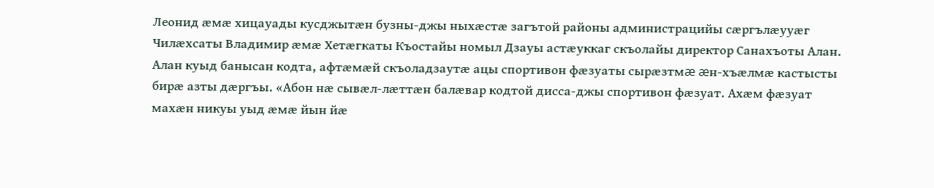Леонид æмæ хицауады кусджытæн бузны-джы ныхæстæ загътой районы администрацийы сæргълæууæг Чилæхсаты Владимир æмæ Хетæгкаты Къостайы номыл Дзауы астæуккаг скъолайы директор Санахъоты Алан. Алан куыд банысан кодта, афтæмæй скъоладзаутæ ацы спортивон фæзуаты сырæзтмæ æн-хъæлмæ кастысты бирæ азты дæргъы. «Абон нæ сывæл-лæттæн балæвар кодтой дисса-джы спортивон фæзуат. Ахæм фæзуат махæн никуы уыд æмæ йын йæ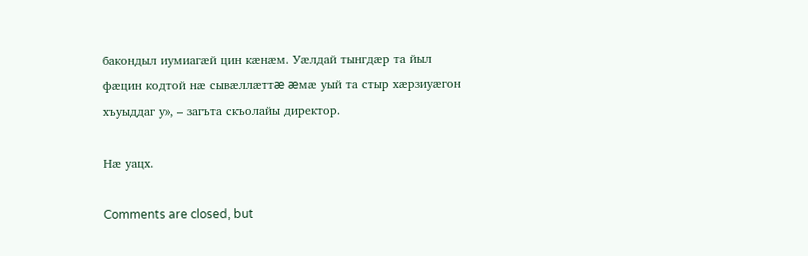бакондыл иумиагæй цин кæнæм. Уæлдай тынгдæр та йыл фæцин кодтой нæ сывæллæттæ æмæ уый та стыр хæрзиуæгон хъуыддаг у», – загъта скъолайы директор.

Нæ уацх.

Comments are closed, but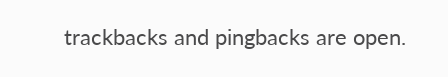trackbacks and pingbacks are open.